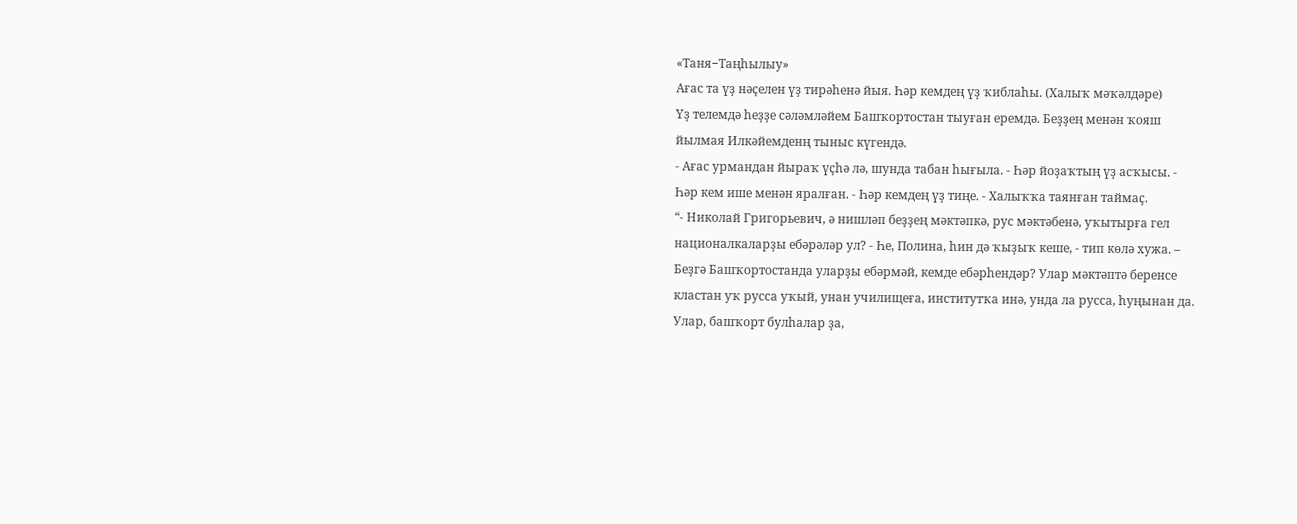«Таня−Таңһылыу»
Ағас та үҙ нәҫелен үҙ тирәһенә йыя. Һәр кемдең үҙ ҡиблаһы. (Халыҡ мәҡәлдәре)
Үҙ телемдә һеҙҙе сәләмләйем Башҡортостан тыуған еремдә. Беҙҙең менән ҡояш йылмая Илкәйемденң тыныс күгендә.
- Ағас урмандан йыраҡ үҫһә лә, шунда табан һығыла. - Һәр йоҙаҡтың үҙ асҡысы. - Һәр кем ише менән яралған. - Һәр кемдең үҙ тиңе. - Халыҡҡа таянған таймаҫ.
“- Николай Григорьевич, ә нишләп беҙҙең мәктәпкә, рус мәктәбенә, уҡытырға гел националкаларҙы ебәрәләр ул? - Һе, Полина, һин дә ҡыҙыҡ кеше, - тип көлә хужа. – Беҙгә Башҡортостанда уларҙы ебәрмәй, кемде ебәрһендәр? Улар мәктәптә беренсе кластан уҡ русса уҡый, унан училищеға, институтҡа инә, унда ла русса, һуңынан да. Улар, башҡорт булһалар ҙа,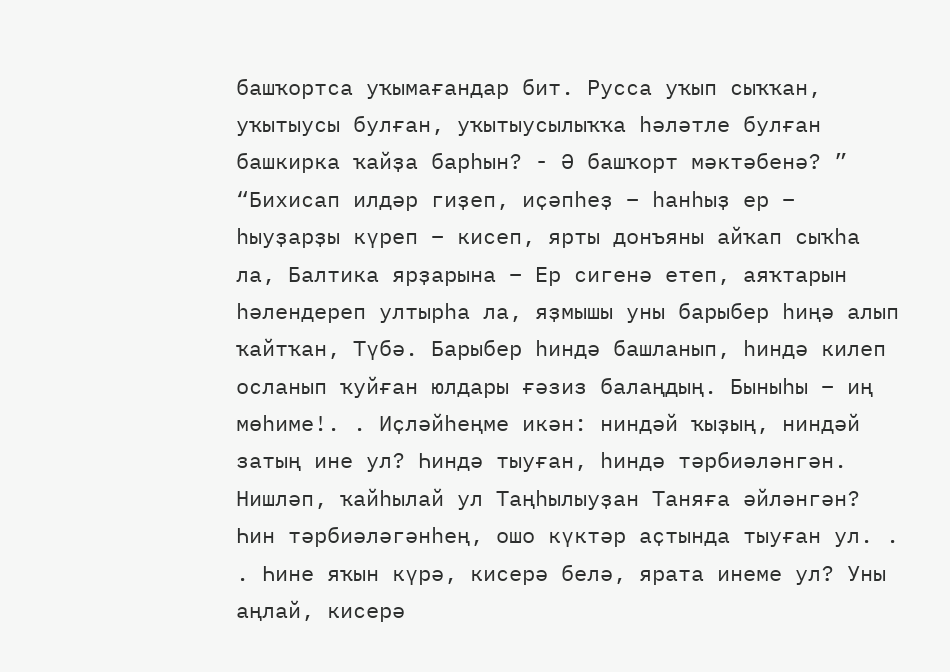башҡортса уҡымағандар бит. Русса уҡып сыҡҡан, уҡытыусы булған, уҡытыусылыҡҡа һәләтле булған башкирка ҡайҙа барһын? - Ә башҡорт мәктәбенә? ”
“Бихисап илдәр гиҙеп, иҫәпһеҙ – һанһыҙ ер – һыуҙарҙы күреп – кисеп, ярты донъяны айҡап сыҡһа ла, Балтика ярҙарына – Ер сигенә етеп, аяҡтарын һәлендереп ултырһа ла, яҙмышы уны барыбер һиңә алып ҡайтҡан, Түбә. Барыбер һиндә башланып, һиндә килеп осланып ҡуйған юлдары ғәзиз балаңдың. Быныһы – иң мөһиме!. . Иҫләйһеңме икән: ниндәй ҡыҙың, ниндәй затың ине ул? Һиндә тыуған, һиндә тәрбиәләнгән. Нишләп, ҡайһылай ул Таңһылыуҙан Таняға әйләнгән? Һин тәрбиәләгәнһең, ошо күктәр аҫтында тыуған ул. . . Һине яҡын күрә, кисерә белә, ярата инеме ул? Уны аңлай, кисерә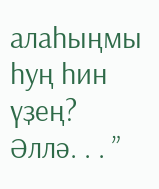алаһыңмы һуң һин үҙең? Әллә. . . ”